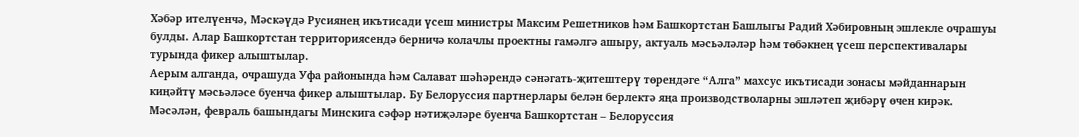Хәбәр ителүенчә, Мәскәүдә Русиянең икътисади үсеш министры Максим Решетников һәм Башкортстан Башлыгы Радий Хәбировның эшлекле очрашуы булды. Алар Башкортстан территориясендә берничә колачлы проектны гамәлгә ашыру, актуаль мәсьәләләр һәм төбәкнең үсеш перспективалары турында фикер алыштылар.
Аерым алганда, очрашуда Уфа районында һәм Салават шәһәрендә сәнәгать-җитештерү төрендәге “Алга” махсус икътисади зонасы мәйданнарын киңәйтү мәсьәләсе буенча фикер алыштылар. Бу Белоруссия партнерлары белән берлектә яңа производстволарны эшләтеп җибәрү өчен кирәк.
Мәсәлән, февраль башындагы Минскига сәфәр нәтиҗәләре буенча Башкортстан – Белоруссия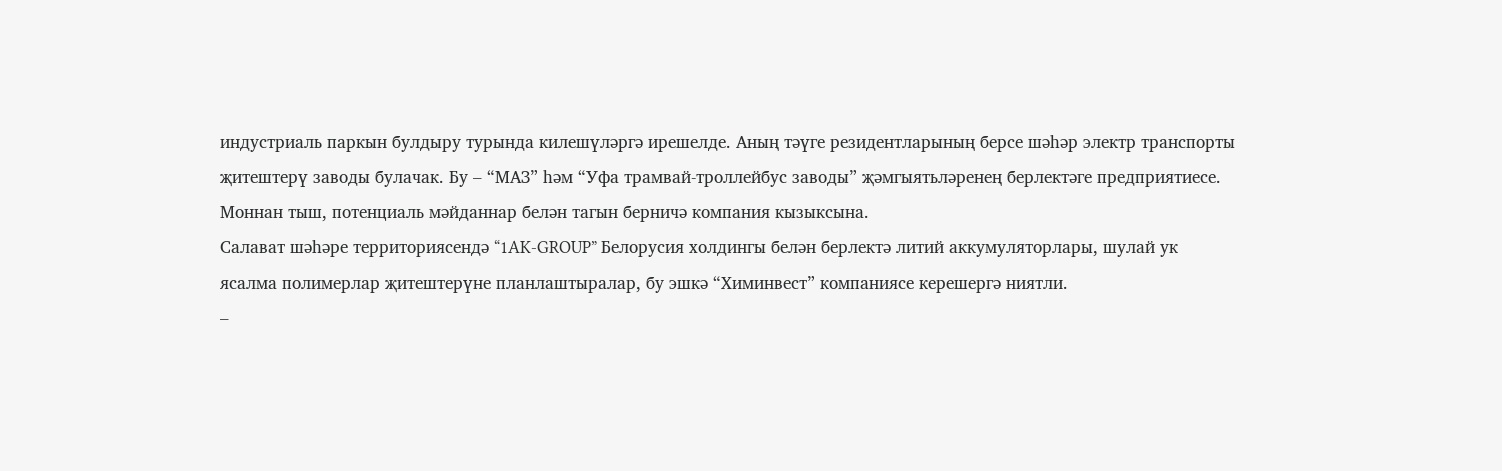индустриаль паркын булдыру турында килешүләргә ирешелде. Аның тәүге резидентларының берсе шәһәр электр транспорты җитештерү заводы булачак. Бу – “МАЗ” һәм “Уфа трамвай-троллейбус заводы” җәмгыятьләренең берлектәге предприятиесе. Моннан тыш, потенциаль мәйданнар белән тагын берничә компания кызыксына.
Салават шәһәре территориясендә “1AK-GROUP” Белорусия холдингы белән берлектә литий аккумуляторлары, шулай ук ясалма полимерлар җитештерүне планлаштыралар, бу эшкә “Химинвест” компаниясе керешергә ниятли.
–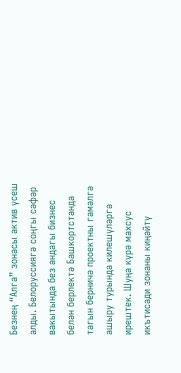Безнең “Алга” зонасы актив үсеш алды. Белоруссиягә соңгы сәфәр вакытында без андагы бизнес белән берлектә Башкортстанда тагын берничә проектны гамәлгә ашыру турында килешүләргә ирештек. Шуңа күрә махсус икътисади зонаны киңәйтү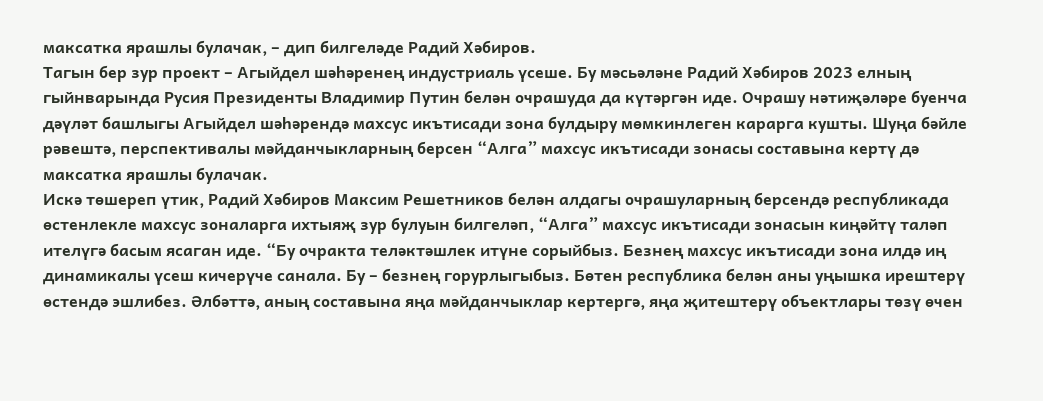максатка ярашлы булачак, – дип билгеләде Радий Хәбиров.
Тагын бер зур проект – Агыйдел шәһәренең индустриаль үсеше. Бу мәсьәләне Радий Хәбиров 2023 елның гыйнварында Русия Президенты Владимир Путин белән очрашуда да күтәргән иде. Очрашу нәтиҗәләре буенча дәүләт башлыгы Агыйдел шәһәрендә махсус икътисади зона булдыру мөмкинлеген карарга кушты. Шуңа бәйле рәвештә, перспективалы мәйданчыкларның берсен “Алга” махсус икътисади зонасы составына кертү дә максатка ярашлы булачак.
Искә төшереп үтик, Радий Хәбиров Максим Решетников белән алдагы очрашуларның берсендә республикада өстенлекле махсус зоналарга ихтыяҗ зур булуын билгеләп, “Алга” махсус икътисади зонасын киңәйтү таләп ителүгә басым ясаган иде. “Бу очракта теләктәшлек итүне сорыйбыз. Безнең махсус икътисади зона илдә иң динамикалы үсеш кичерүче санала. Бу – безнең горурлыгыбыз. Бөтен республика белән аны уңышка ирештерү өстендә эшлибез. Әлбәттә, аның составына яңа мәйданчыклар кертергә, яңа җитештерү объектлары төзү өчен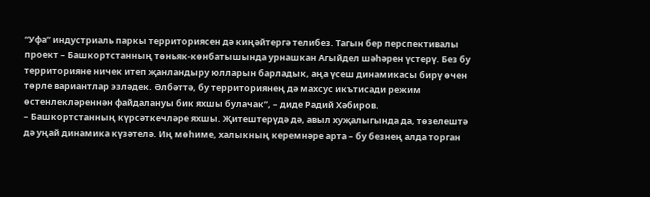“Уфа” индустриаль паркы территориясен дә киңәйтергә телибез. Тагын бер перспективалы проект – Башкортстанның төньяк-көнбатышында урнашкан Агыйдел шәһәрен үстерү. Без бу территорияне ничек итеп җанландыру юлларын барладык, аңа үсеш динамикасы бирү өчен төрле вариантлар эзләдек. Әлбәттә, бу территориянең дә махсус икътисади режим өстенлекләреннән файдалануы бик яхшы булачак”, – диде Радий Хәбиров.
– Башкортстанның күрсәткечләре яхшы. Җитештерүдә дә, авыл хуҗалыгында да, төзелештә дә уңай динамика күзәтелә. Иң мөһиме, халыкның керемнәре арта – бу безнең алда торган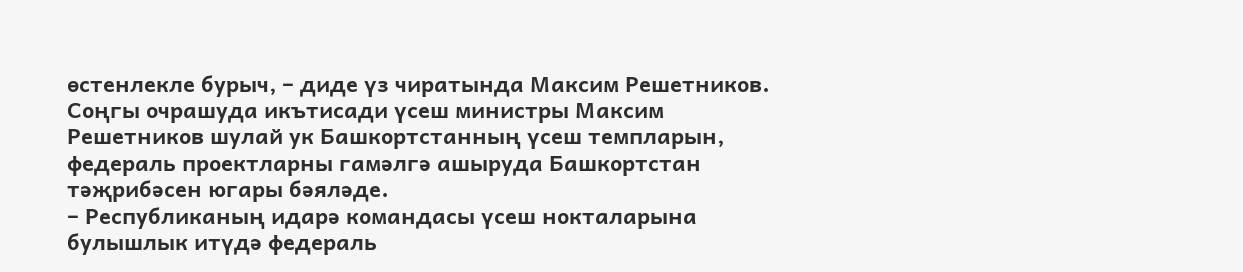өстенлекле бурыч, – диде үз чиратында Максим Решетников.
Соңгы очрашуда икътисади үсеш министры Максим Решетников шулай ук Башкортстанның үсеш темпларын, федераль проектларны гамәлгә ашыруда Башкортстан тәҗрибәсен югары бәяләде.
– Республиканың идарә командасы үсеш нокталарына булышлык итүдә федераль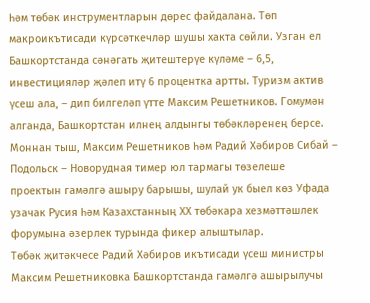һәм төбәк инструментларын дөрес файдалана. Төп макроикътисади күрсәткечләр шушы хакта сөйли. Узган ел Башкортстанда сәнәгать җитештерүе күләме – 6,5, инвестицияләр җәлеп итү 6 процентка артты. Туризм актив үсеш ала, – дип билгеләп үтте Максим Решетников. Гомумән алганда, Башкортстан илнең алдынгы төбәкләренең берсе.
Моннан тыш, Максим Решетников һәм Радий Хәбиров Сибай – Подольск – Новорудная тимер юл тармагы төзелеше проектын гамәлгә ашыру барышы, шулай ук быел көз Уфада узачак Русия һәм Казахстанның XX төбәкара хезмәттәшлек форумына әзерлек турында фикер алыштылар.
Төбәк җитәкчесе Радий Хәбиров икътисади үсеш министры Максим Решетниковка Башкортстанда гамәлгә ашырылучы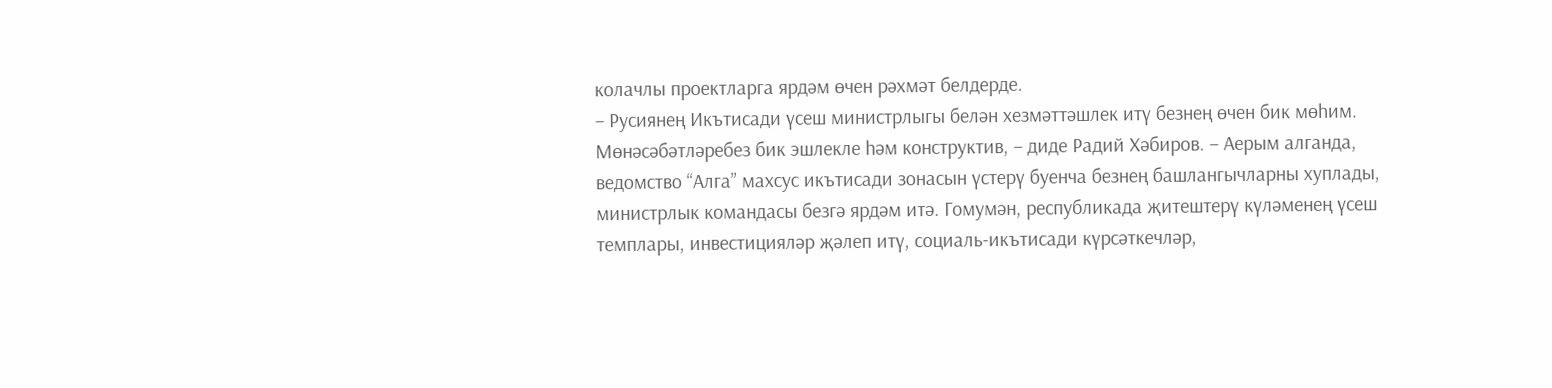колачлы проектларга ярдәм өчен рәхмәт белдерде.
– Русиянең Икътисади үсеш министрлыгы белән хезмәттәшлек итү безнең өчен бик мөһим. Мөнәсәбәтләребез бик эшлекле һәм конструктив, – диде Радий Хәбиров. – Аерым алганда, ведомство “Алга” махсус икътисади зонасын үстерү буенча безнең башлангычларны хуплады, министрлык командасы безгә ярдәм итә. Гомумән, республикада җитештерү күләменең үсеш темплары, инвестицияләр җәлеп итү, социаль-икътисади күрсәткечләр,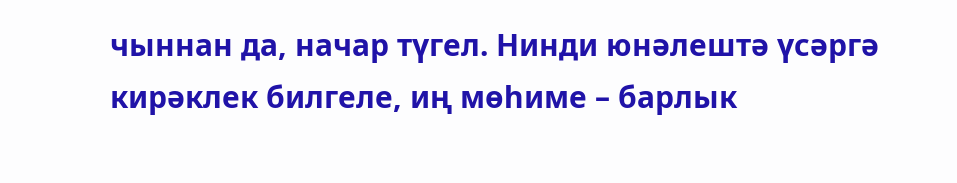чыннан да, начар түгел. Нинди юнәлештә үсәргә кирәклек билгеле, иң мөһиме – барлык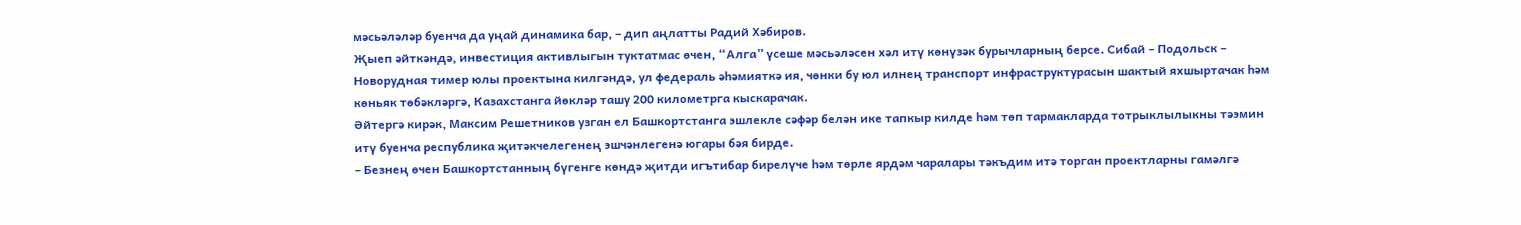мәсьәләләр буенча да уңай динамика бар, – дип аңлатты Радий Хәбиров.
Җыеп әйткәндә, инвестиция активлыгын туктатмас өчен, “Алга” үсеше мәсьәләсен хәл итү көнүзәк бурычларның берсе. Сибай – Подольск – Новорудная тимер юлы проектына килгәндә, ул федераль әһәмияткә ия, чөнки бу юл илнең транспорт инфраструктурасын шактый яхшыртачак һәм көньяк төбәкләргә, Казахстанга йөкләр ташу 200 километрга кыскарачак.
Әйтергә кирәк, Максим Решетников узган ел Башкортстанга эшлекле сәфәр белән ике тапкыр килде һәм төп тармакларда тотрыклылыкны тәэмин итү буенча республика җитәкчелегенең эшчәнлегенә югары бәя бирде.
– Безнең өчен Башкортстанның бүгенге көндә җитди игътибар бирелүче һәм төрле ярдәм чаралары тәкъдим итә торган проектларны гамәлгә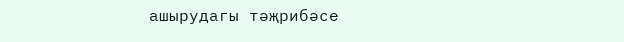ашырудагы тәҗрибәсе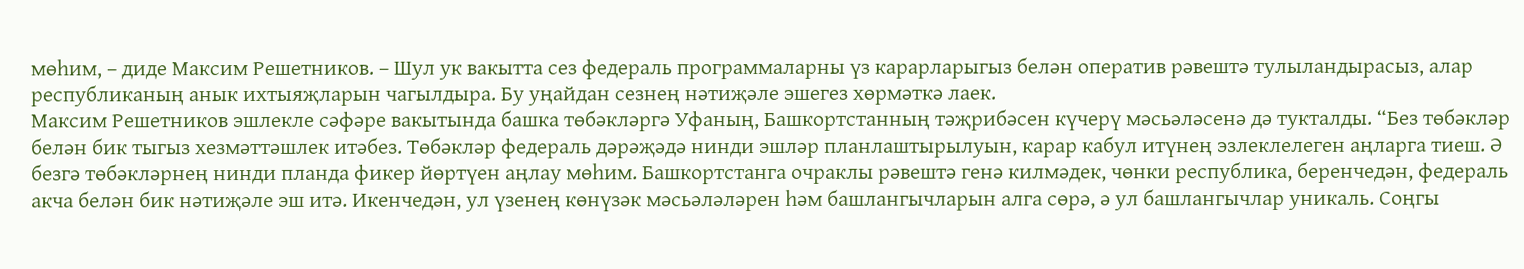мөһим, – диде Максим Решетников. – Шул ук вакытта сез федераль программаларны үз карарларыгыз белән оператив рәвештә тулыландырасыз, алар республиканың анык ихтыяҗларын чагылдыра. Бу уңайдан сезнең нәтиҗәле эшегез хөрмәткә лаек.
Максим Решетников эшлекле сәфәре вакытында башка төбәкләргә Уфаның, Башкортстанның тәҗрибәсен күчерү мәсьәләсенә дә тукталды. “Без төбәкләр белән бик тыгыз хезмәттәшлек итәбез. Төбәкләр федераль дәрәҗәдә нинди эшләр планлаштырылуын, карар кабул итүнең эзлеклелеген аңларга тиеш. Ә безгә төбәкләрнең нинди планда фикер йөртүен аңлау мөһим. Башкортстанга очраклы рәвештә генә килмәдек, чөнки республика, беренчедән, федераль акча белән бик нәтиҗәле эш итә. Икенчедән, ул үзенең көнүзәк мәсьәләләрен һәм башлангычларын алга сөрә, ә ул башлангычлар уникаль. Соңгы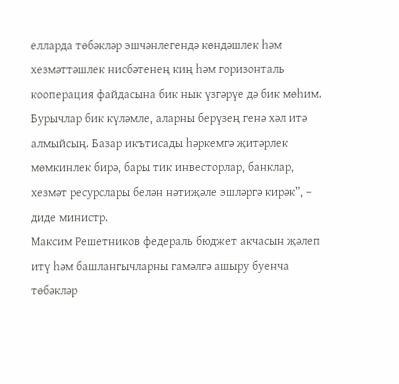елларда төбәкләр эшчәнлегендә көндәшлек һәм хезмәттәшлек нисбәтенең киң һәм горизонталь кооперация файдасына бик нык үзгәрүе дә бик мөһим. Бурычлар бик күләмле, аларны берүзең генә хәл итә алмыйсың. Базар икътисады һәркемгә җитәрлек мөмкинлек бирә, бары тик инвесторлар, банклар, хезмәт ресурслары белән нәтиҗәле эшләргә кирәк”, – диде министр.
Максим Решетников федераль бюджет акчасын җәлеп итү һәм башлангычларны гамәлгә ашыру буенча төбәкләр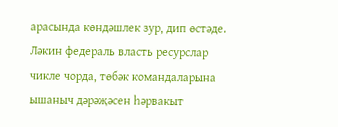арасында көндәшлек зур, дип өстәде. Ләкин федераль власть ресурслар чикле чорда, төбәк командаларына ышаныч дәрәҗәсен һәрвакыт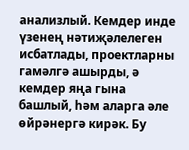анализлый. Кемдер инде үзенең нәтиҗәлелеген исбатлады, проектларны гамәлгә ашырды, ә кемдер яңа гына башлый, һәм аларга әле өйрәнергә кирәк. Бу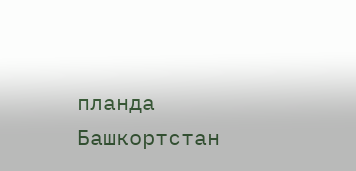планда Башкортстан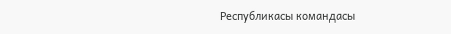Республикасы командасы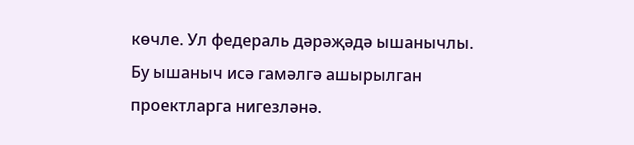көчле. Ул федераль дәрәҗәдә ышанычлы. Бу ышаныч исә гамәлгә ашырылган проектларга нигезләнә.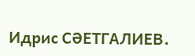Идрис СӘЕТГАЛИЕВ.